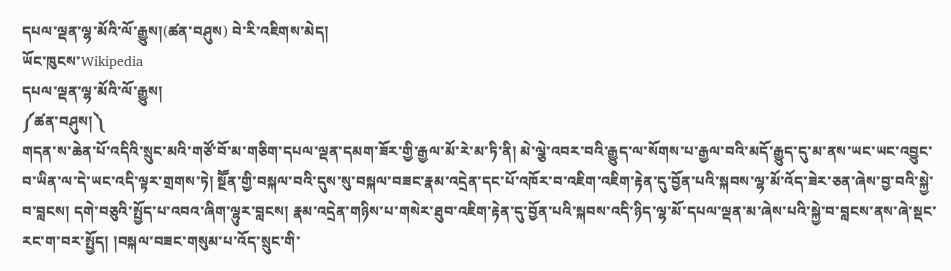དཔལ་ལྡན་ལྷ་མོའི་ལོ་རྒྱུས།(ཚན་བཤུས) བེ་རི་འཇིགས་མེད།
ཡོང་ཁུངས་Wikipedia
དཔལ་ལྡན་ལྷ་མོའི་ལོ་རྒྱུས།
༼ཚན་བཤུས།༽
གདན་ས་ཆེན་པོ་འདིའི་སྲུང་མའི་གཙོ་བོ་མ་གཅིག་དཔལ་ལྡན་དམག་ཟོར་གྱི་རྒྱལ་མོ་རེ་མ་ཏི་ནི། མེ་ལྕེ་འབར་བའི་རྒྱུད་ལ་སོགས་པ་རྒྱལ་བའི་མདོ་རྒྱུད་དུ་མ་ནས་ཡང་ཡང་འབྱུང་བ་ཡིན་ལ་དེ་ཡང་འདི་ལྟར་གྲགས་ཏེ། སྔཽན་གྱི་བསྐལ་བའི་དུས་སུ་བསྐལ་བཟང་རྣམ་འདྲེན་དང་པོ་འཁོར་བ་འཇིག་འཇིག་རྟེན་དུ་བྱོན་པའི་སྐབས་ལྷ་མོ་འོད་ཟེར་ཅན་ཞེས་བྱ་བའི་སྐྱེ་བ་བླངས། དགེ་བཅུའི་སྤྱོད་པ་འབའ་ཞིག་ལྷུར་བླངས། རྣམ་འདྲེན་གཉིས་པ་གསེར་ཐུབ་འཇིག་རྟེན་དུ་བྱོན་པའི་སྐབས་འདི་ཉིད་ལྷ་མོ་དཔལ་ལྡན་མ་ཞེས་པའི་སྐྱེ་བ་བླངས་ནས་ཞེ་སྡང་རང་ག་བར་སྤྱོད། །བསྐལ་བཟང་གསུམ་པ་འོད་སྲུང་གི་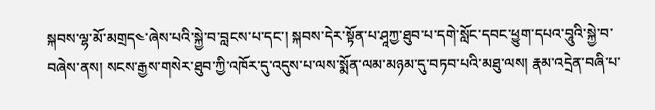སྐབས་ལྷ་མོ་མགྲད༤་ཞེས་པའི་སྐྱེ་བ་བླངས་པ་དང་། སྐབས་དེར་སྟོན་པ་ཤཱཀྱ་ཐུབ་པ་དགེ་སློང་དབང་ཕྱུག་དཔའ་བཱུའི་སྐྱེ་བ་བཞེས་ནས། སངས་རྒྱས་གསེར་ཐུབ་ཀྱི་འཁོར་དུ་འདུས་པ་ལས་སྨོན་ལམ་མཉམ་དུ་བཏབ་པའི་མཐུ་ལས། རྣམ་འདྲེན་བཞི་པ་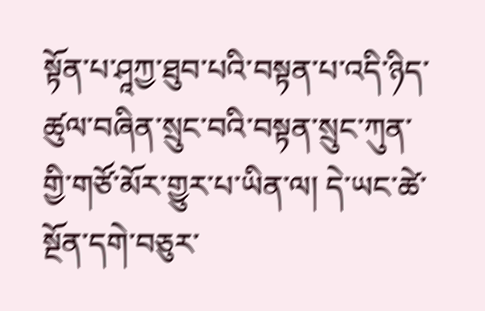སྟོན་པ་ཤཱཀྱ་ཐུབ་པའི་བསྟན་པ་འདི་ཉིད་ཚུལ་བཞིན་སྲུང་བའི་བསྟན་སྲུང་ཀུན་གྱི་གཙོ་མོར་གྱུར་པ་ཡིན་ལ། དེ་ཡང་ཚེ་སྔོན་དགེ་བཅུར་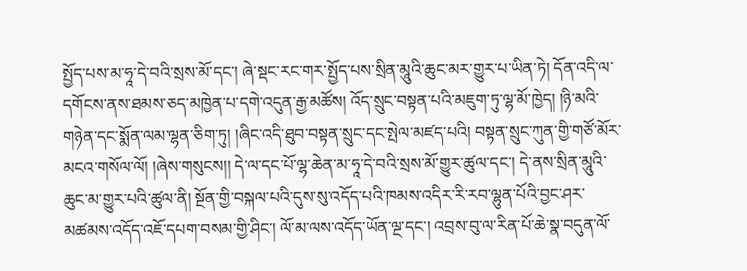སྤྱོད་པས་མ་ཧཱ་དེ་བའི་སྲས་མོ་དང་། ཞེ་སྡང་རང་གར་སྤྱོད་པས་སྲིན་མཱུའི་ཆུང་མར་གྱུར་པ་ཡིན་ཏེ། དོན་འདི་ལ་དགོངས་ནས་ཐམས་ཅད་མཁྱེན་པ་དགེ་འདུན་རྒྱ་མཚོས། འོད་སྲུང་བསྟན་པའི་མཇུག་ཏུ་ལྷ་མོ་ཁྱེད། །ཉི་མའི་གཉེན་དང་སྨོན་ལམ་ལྷན་ཅིག་ཏུ། །ཞིང་འདི་ཐུབ་བསྟན་སྲུང་དང་སྤེལ་མཛད་པའི། བསྟན་སྲུང་ཀུན་གྱི་གཙོ་མོར་མངའ་གསོལ་ལོ། །ཞེས་གསུངས།། དེ་ལ་དང་པོ་ལྷ་ཆེན་མ་ཧཱ་དེ་བའི་སྲས་མོ་གྱུར་ཚུལ་དང་། དེ་ནས་སྲིན་མཱུའི་ཆུང་མ་གྱུར་པའི་ཚུལ་ནི། སྔོན་གྱི་བསྐལ་པའི་དུས་སུ་འདོད་པའི་ཁམས་འདིར་རི་རབ་ལྷུན་པོའི་བྱང་ཤར་མཚམས་འདོད་འཇོ་དཔག་བསམ་གྱི་ཤིང་། ལོ་མ་ལས་འདོད་ཡོན་ལྔ་དང་། འབྲས་བུ་ལ་རིན་པོ་ཆེ་སྣ་བདུན་ལོ་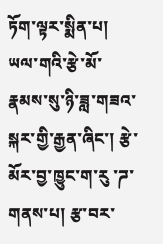ཏོག་ལྟར་སྨིན་པ། ཡལ་གའི་རྩེ་མོ་རྣམས་སུ་ཉི་ཟླ་གཟའ་སྐར་གྱི་རྒྱན་ཞིང་། རྩེ་མོར་བྱ་ཁྱུང་ག་རུ ་ཌ་གནས་པ། རྩ་བར་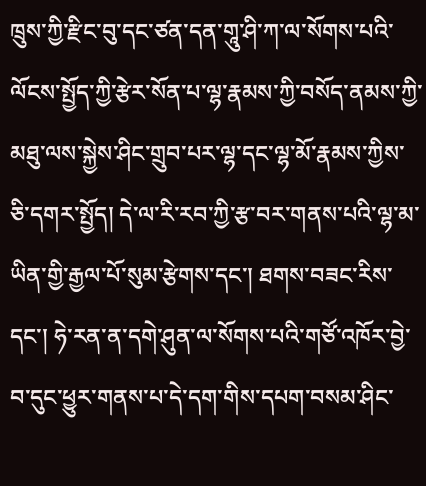ཁྲུས་ཀྱི་རྫིང་བུ་དང་ཙན་དན་གཱུ་ཤི་ཀ་ལ་སོགས་པའི་ལོངས་སྤྱོད་ཀྱི་རྩེར་སོན་པ་ལྷ་རྣམས་ཀྱི་བསོད་ནམས་ཀྱི་མཐུ་ལས་སྐྱེས་ཤིང་གྲུབ་པར་ལྷ་དང་ལྷ་མོ་རྣམས་ཀྱིས་ཅི་དགར་སྤྱོད། དེ་ལ་རི་རབ་ཀྱི་རྩ་བར་གནས་པའི་ལྷ་མ་ཡིན་གྱི་རྒྱལ་པོ་སུམ་རྩེགས་དང་། ཐགས་བཟང་རིས་དང་། ཧེ་རན་ན་དགེ་ཤུན་ལ་སོགས་པའི་གཙོ་འཁོར་བྱེ་བ་དུང་ཕྱུར་གནས་པ་དེ་དག་གིས་དཔག་བསམ་ཤིང་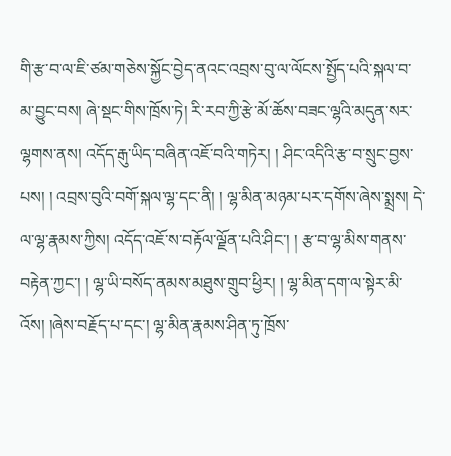གི་རྩ་བ་ལ་ཇི་ཙམ་གཅེས་སྐྱོང་བྱེད་ནའང་འབྲས་བུ་ལ་ལོངས་སྤྱོད་པའི་སྐལ་བ་མ་བྱུང་བས། ཞེ་སྡང་གིས་ཁྲོས་ཏེ། རི་རབ་ཀྱི་རྩེ་མོ་ཆོས་བཟང་ལྷའི་མདུན་སར་ལྷགས་ནས། འདོད་རྒུ་ཡིད་བཞིན་འཇོ་བའི་གཏེར། ། ཤིང་འདིའི་རྩ་བ་སྲུང་བྱས་པས། ། འབྲས་བུའི་བགོ་སྐལ་ལྷ་དང་ནི། ། ལྷ་མིན་མཉམ་པར་དགོས་ཞེས་སྨྲས། དེ་ལ་ལྷ་རྣམས་ཀྱིས། འདོད་འཇོ་ས་བརྟོལ་ལྗོན་པའི་ཤིང་། ། རྩ་བ་ལྷ་མིས་གནས་བརྟེན་ཀྱང་། ། ལྷ་ཡི་བསོད་ནམས་མཐུས་གྲུབ་ཕྱིར། ། ལྷ་མིན་དག་ལ་སྟེར་མི་འོས། །ཞེས་བརྗོད་པ་དང་། ལྷ་མིན་རྣམས་ཤིན་ཏུ་ཁྲོས་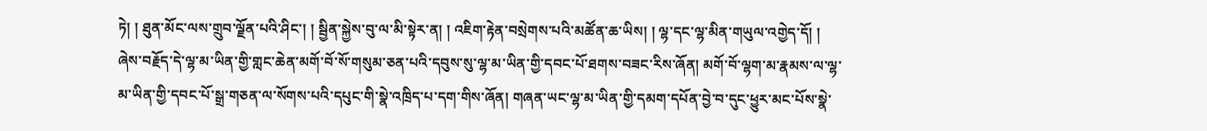ཏེ། ། ཐུན་མོང་ལས་གྲུབ་ལྗོན་པའི་ཤིང་། ། སྦྱིན་སྐྱེས་བུ་ལ་མི་སྟེར་ན། ། འཇིག་རྟེན་བསྲེགས་པའི་མཚོན་ཆ་ཡིས། ། ལྷ་དང་ལྷ་མིན་གཡུལ་འགྱེད་དོ། ། ཞེས་བརྗོད་དེ་ལྷ་མ་ཡིན་གྱི་གླང་ཆེན་མགོ་བོ་སོ་གསུམ་ཅན་པའི་དབུས་སུ་ལྷ་མ་ཡིན་གྱི་དབང་པོ་ཐགས་བཟང་རིས་ཞོན། མགོ་བོ་ལྷག་མ་རྣམས་ལ་ལྷ་མ་ཡིན་གྱི་དབང་པོ་སྒྲ་གཅན་ལ་སོགས་པའི་དཔུང་གི་སྣེ་འཁྲིད་པ་དག་གིས་ཞོན། གཞན་ཡང་ལྷ་མ་ཡིན་གྱི་དམག་དཔོན་བྱེ་བ་དུང་ཕྱུར་མང་པོས་སྣེ་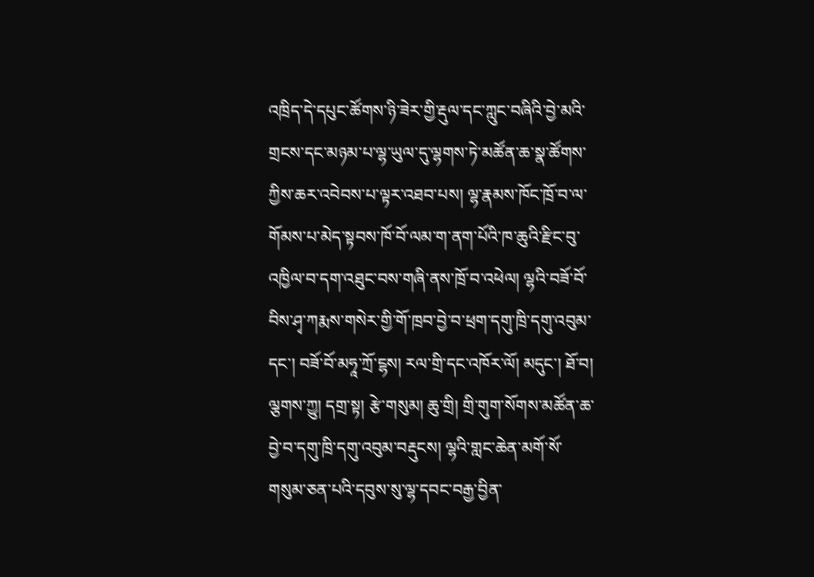འཁྲིད་དེ་དཔུང་ཚོགས་ཉི་ཟེར་གྱི་རྡུལ་དང་ཀླུང་བཞིའི་བྱེ་མའི་གྲངས་དང་མཉམ་པ་ལྷ་ཡུལ་དུ་ལྷགས་ཏེ་མཚོན་ཆ་སྣ་ཚོགས་ཀྱིས་ཆར་འབེབས་པ་ལྟར་འཐབ་པས། ལྷ་རྣམས་ཁོང་ཁྲོ་བ་ལ་གོམས་པ་མེད་སྟབས་ཁོ་བོ་ལམ་ག་ནག་པོའི་ཁ་ཆུའི་རྫིང་བུ་འཁྱིལ་བ་དག་འཐུང་བས་གཞི་ནས་ཁྲོ་བ་འཕེལ། ལྷའི་བཟོ་བོ་བིས་ཤྭ་ཀརྨས་གསེར་གྱི་གོ་ཁྲབ་བྱེ་བ་ཕྲག་དགུ་ཁྲི་དགུ་འབུམ་དང་། བཟོ་བོ་མཧཱ་ཀྲོ་ངྷས། རལ་གྲི་དང་འཁོར་ལོ། མདུང་། ཐོ་བ། ལྕགས་ཀྱུ། དགྲ་སྟ། རྩེ་གསུམ། ཆུ་གྲི། གྲི་གུག་སོགས་མཚོན་ཆ་བྱེ་བ་དགུ་ཁྲི་དགུ་འབུམ་བརྡུངས། ལྷའི་གླང་ཆེན་མགོ་སོ་གསུམ་ཅན་པའི་དབུས་སུ་ལྷ་དབང་བརྒྱ་བྱིན་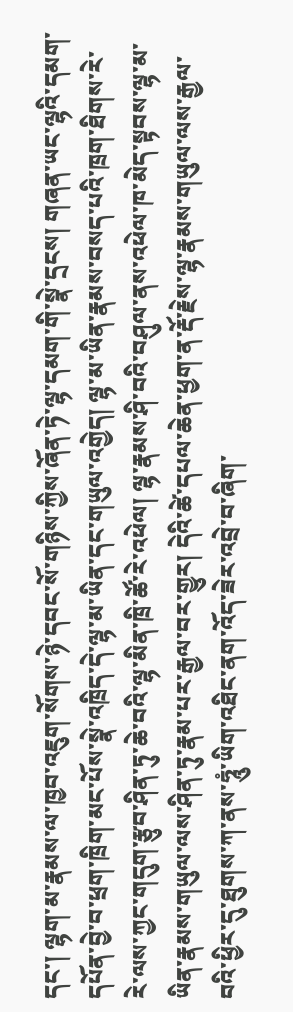དང་། ལྷག་མ་རྣམས་ལ་ཁྱབ་འཇུག་སོགས་ཉེ་དབང་སོ་གཉིས་ཀྱིས་ཞོན་ཏེ་ལྷ་དམག་གི་སྣེ་དྲངས། གཞན་ཡང་ལྷའི་དམག་དཔོན་བྱེ་བ་ཕྲག་ཁྲིག་མང་པོས་སྣེ་འཁྲིད་དེ་ལྷ་མ་ཡིན་དང་གཡུལ་འགྱེད། ལྷ་མ་ཡིན་རྣམས་བསད་པའི་ཁྲག་ཐིགས་རེ་རེ་ལས་ཀྱང་གདུག་རྩུབ་ཤིན་ཏུ་ཆེ་བའི་ལྷ་མིན་ཁྲི་ཚོ་རེ་འཕེལ། ལྷ་རྣམས་ཤི་བའི་བཤུལ་ནས་འཕེལ་ཁ་མེད་སྟབས་ལྷ་མ་ཡིན་རྣམས་གཡུལ་ལས་ཤིན་ཏུ་རྣམ་པར་རྒྱལ་བར་གྱུར། དེའི་ཚེ་དཔལ་ཆེན་ཕྱག་ན་རྡོ་རྗེས་ལྷ་རྣམས་གཡུལ་ལས་རྒྱལ་བའི་ཕྱིར་དུ་ཐུགས་ཀ་ནས་ཧཱུཾ་ཡིག་འཐིང་ནག་འོད་ཟེར་འབྲེ་བ་ཞིག་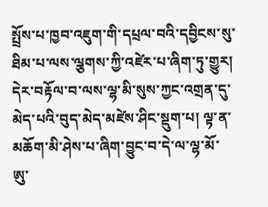སྤྲོས་པ་ཁྱབ་འཇུག་གི་དཔྲལ་བའི་དབྱིངས་སུ་ཐིམ་པ་ལས་ལྕགས་ཀྱི་འཛེར་པ་ཞིག་ཏུ་གྱུར། དེར་བརྟོལ་བ་ལས་ལྷ་མི་སུས་ཀྱང་འགྲན་དུ་མེད་པའི་བུད་མེད་མཛེས་ཤིང་སྡུག་པ། ལྟ་ན་མཆོག་མི་ཤེས་པ་ཞིག་བྱུང་བ་དེ་ལ་ལྷ་མོ་ཨུ་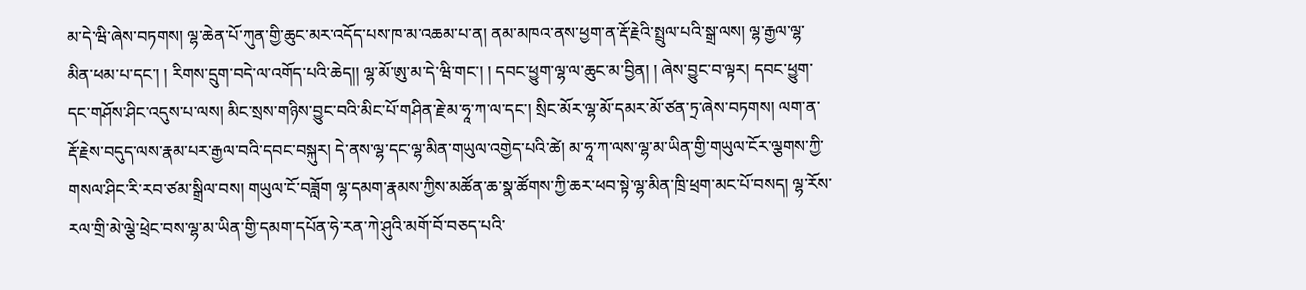མ་དེ་ཝི་ཞེས་བཏགས། ལྷ་ཆེན་པོ་ཀུན་གྱི་ཆུང་མར་འདོད་པས་ཁ་མ་འཆམ་པ་ན། ནམ་མཁའ་ནས་ཕྱག་ན་རྡོ་རྗེའི་སྤྲུལ་པའི་སྒྲ་ལས། ལྷ་རྒྱལ་ལྷ་མིན་ཕམ་པ་དང་། ། རིགས་དྲུག་བདེ་ལ་འགོད་པའི་ཆེད།། ལྷ་མོ་ཨུ་མ་དེ་ཝི་གང་། ། དབང་ཕྱུག་ལྷ་ལ་ཆུང་མ་བྱིན། ། ཞེས་བྱུང་བ་ལྟར། དབང་ཕྱུག་དང་གཤོས་ཤིང་འདུས་པ་ལས། མིང་སྲས་གཉིས་བྱུང་བའི་མིང་པོ་གཤིན་རྗེ་མ་ཧཱ་ཀ་ལ་དང་། སྲིང་མོར་ལྷ་མོ་དམར་མོ་ཙན་ཏྲ་ཞེས་བཏགས། ལག་ན་རྡོ་རྗེས་བདུད་ལས་རྣམ་པར་རྒྱལ་བའི་དབང་བསྐུར། དེ་ནས་ལྷ་དང་ལྷ་མིན་གཡུལ་འགྱེད་པའི་ཚེ། མ་ཧཱ་ཀ་ལས་ལྷ་མ་ཡིན་གྱི་གཡུལ་ངོར་ལྕགས་ཀྱི་གསལ་ཤིང་རི་རབ་ཙམ་སྒྲིལ་བས། གཡུལ་ངོ་བཟློག ལྷ་དམག་རྣམས་ཀྱིས་མཚོན་ཆ་སྣ་ཚོགས་ཀྱི་ཆར་ཕབ་སྟེ་ལྷ་མིན་ཁྲི་ཕྲག་མང་པོ་བསད། ལྷ་རོས་རལ་གྲི་མེ་ལྕེ་ཕྲེང་བས་ལྷ་མ་ཡིན་གྱི་དམག་དཔོན་ཧེ་རན་ཀེ་ཤུའི་མགོ་བོ་བཅད་པའི་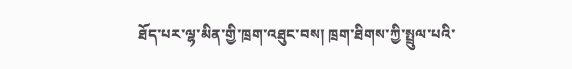ཐོད་པར་ལྷ་མིན་གྱི་ཁྲག་འཐུང་བས། ཁྲག་ཐིགས་ཀྱི་སྤྲུལ་པའི་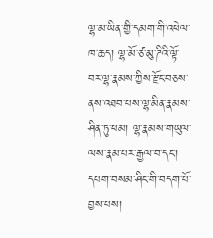ལྷ་མ་ཡིན་གྱི་དམག་གི་འཕེལ་ཁ་ཆད། ལྷ་མོ་ཙ་མུ་ཌིའི་ལྟོ་བར་ལྷ་རྣམས་ཀྱིས་རྫོང་བཅས་ནས་འཐབ་པས་ལྷ་མིན་རྣམས་ཤིན་ཏུ་ཕམ། ལྷ་རྣམས་གཡུལ་ལས་རྣམ་པར་རྒྱལ་བ་དང་། དཔག་བསམ་ཤིང་གི་བདག་པོ་བྱས་པས།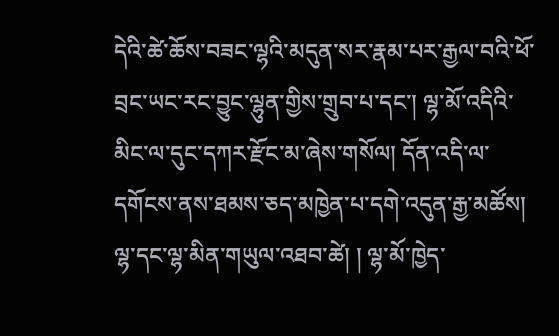དེའི་ཚེ་ཆོས་བཟང་ལྷའི་མདུན་སར་རྣམ་པར་རྒྱལ་བའི་ཕོ་བྲང་ཡང་རང་བྱུང་ལྷུན་གྱིས་གྲུབ་པ་དང་། ལྷ་མོ་འདིའི་མིང་ལ་དུང་དཀར་རྫོང་མ་ཞེས་གསོལ། དོན་འདི་ལ་དགོངས་ནས་ཐམས་ཅད་མཁྱེན་པ་དགེ་འདུན་རྒྱ་མཚོས། ལྷ་དང་ལྷ་མིན་གཡུལ་འཐབ་ཚེ། ། ལྷ་མོ་ཁྱེད་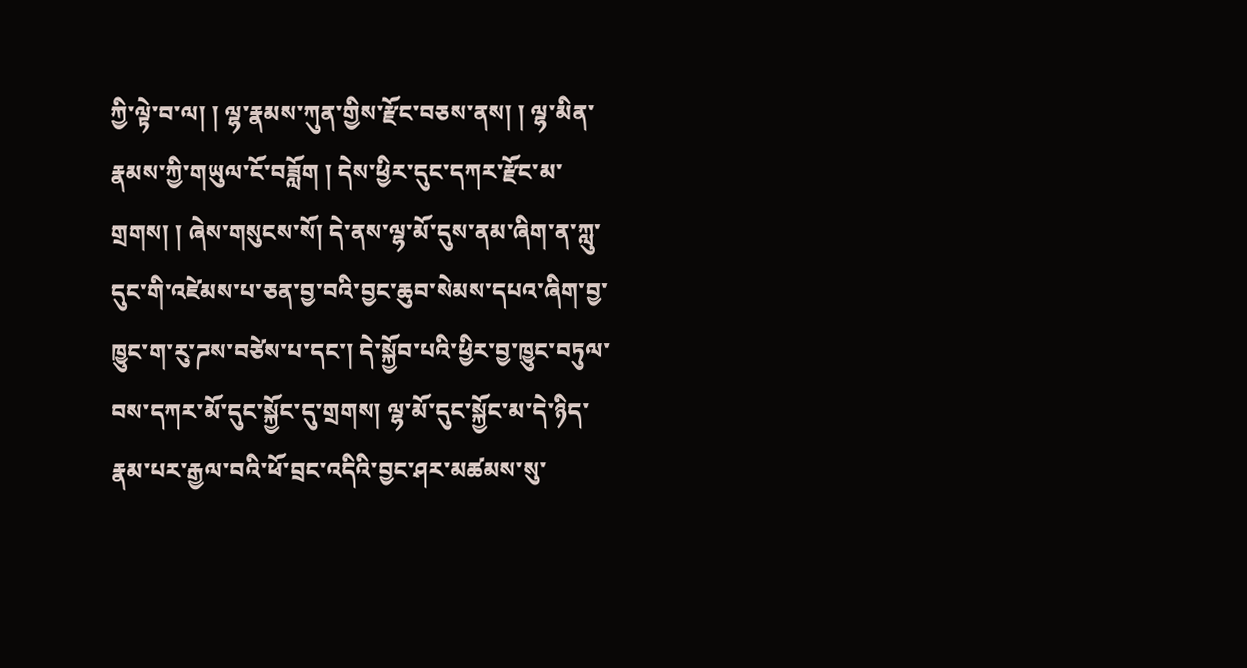ཀྱི་ལྟེ་བ་ལ། ། ལྷ་རྣམས་ཀུན་གྱིས་རྫོང་བཅས་ནས། ། ལྷ་མིན་རྣམས་ཀྱི་གཡུལ་ངོ་བཟློག ། དེས་ཕྱིར་དུང་དཀར་རྫོང་མ་གྲགས། ། ཞེས་གསུངས་སོ། དེ་ནས་ལྷ་མོ་དུས་ནམ་ཞིག་ན་ཀླུ་དུང་གི་འཛེམས་པ་ཅན་བྱ་བའི་བྱང་ཆུབ་སེམས་དཔའ་ཞིག་བྱ་ཁྱུང་ག་རུ་ཌས་བཙེས་པ་དང་། དེ་སྐྱོབ་པའི་ཕྱིར་བྱ་ཁྱུང་བཏུལ་བས་དཀར་མོ་དུང་སྐྱོང་དུ་གྲགས། ལྷ་མོ་དུང་སྐྱོང་མ་དེ་ཉིད་རྣམ་པར་རྒྱལ་བའི་ཕོ་བྲང་འདིའི་བྱང་ཤར་མཚམས་སུ་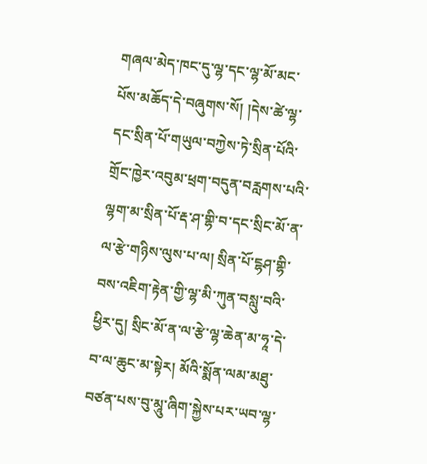གཞལ་མེད་ཁང་དུ་ལྷ་དང་ལྷ་མོ་མང་པོས་མཆོད་དེ་བཞུགས་སོ། །དེས་ཚེ་ལྷ་དང་སྲིན་པོ་གཡུལ་བཀྱེས་ཏེ་སྲིན་པོའི་གྲོང་ཁྱེར་འབུམ་ཕྲག་བདུན་བརླགས་པའི་ལྷག་མ་སྲིན་པོ་རྡ་ཤ་གྷི་བ་དང་སྲིང་མོ་ན་ལ་རྩེ་གཉིས་ལུས་པ་ལ། སྲིན་པོ་ངྷཤ་གྷི་བས་འཇིག་རྟེན་གྱི་ལྷ་མི་ཀུན་བསླུ་བའི་ཕྱིར་དུ། སྲིང་མོ་ན་ལ་རྩེ་ལྷ་ཆེན་མ་ཧཱ་དེ་བ་ལ་ཆུང་མ་སྟེར། མོའི་སྨོན་ལམ་མཐུ་བཙན་པས་བུ་མཱུ་ཞིག་སྐྱེས་པར་ཡབ་ལྷ་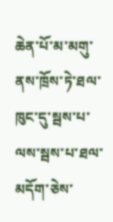ཆེན་པོ་མ་མགུ་ནས་ཁྲོས་ཏེ་ཐལ་ཁུང་དུ་སྦས་པ་ལས་སྦས་པ་ཐལ་མདོག་ཅེས་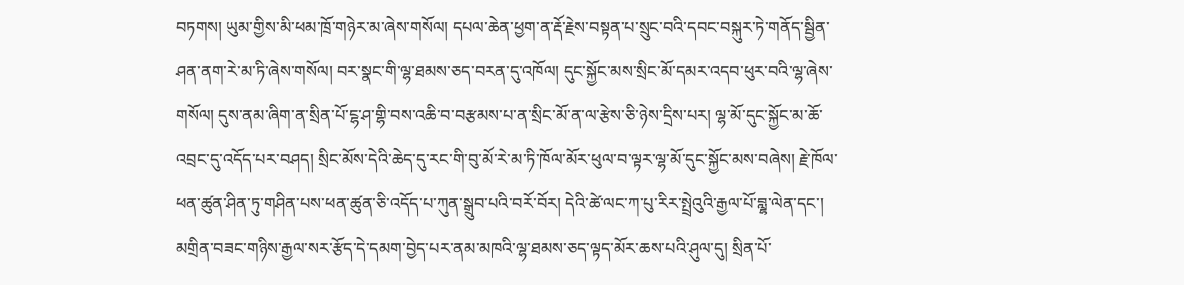བཏགས། ཡུམ་གྱིས་མི་ཕམ་ཁྲོ་གཉེར་མ་ཞེས་གསོལ། དཔལ་ཆེན་ཕྱག་ན་རྡོ་རྗེས་བསྟན་པ་སྲུང་བའི་དབང་བསྐུར་ཏེ་གནོད་སྦྱིན་ཤན་ནག་རེ་མ་ཏི་ཞེས་གསོལ། བར་སྣང་གི་ལྷ་ཐམས་ཅད་བརན་དུ་འཁོལ། དུང་སྐྱོང་མས་སྲིང་མོ་དམར་འདབ་ཕུར་བའི་ལྷ་ཞེས་གསོལ། དུས་ནམ་ཞིག་ན་སྲིན་པོ་ངྷ་ཤ་གྷི་བས་འཆི་བ་བརྩམས་པ་ན་སྲིང་མོ་ན་ལ་རྩེས་ཅི་ཉེས་དྲིས་པར། ལྷ་མོ་དུང་སྐྱོང་མ་ཆོ་འབྲང་དུ་འདོད་པར་བཤད། སྲིང་མོས་དེའི་ཆེད་དུ་རང་གི་བུ་མོ་རེ་མ་ཏི་ཁོལ་མོར་ཕུལ་བ་ལྟར་ལྷ་མོ་དུང་སྐྱོང་མས་བཞེས། རྗེ་ཁོལ་ཕན་ཚུན་ཤིན་ཏུ་གཤིན་པས་ཕན་ཚུན་ཅི་འདོད་པ་ཀུན་སྒྲུབ་པའི་བརོ་བོར། དེའི་ཚེ་ལང་ཀ་པུ་རིར་སྤྲེའུའི་རྒྱལ་པོ་བླྷ་ལེན་དང་། མགྲིན་བཟང་གཉིས་རྒྱལ་སར་རྩོད་དེ་དམག་བྱེད་པར་ནམ་མཁའི་ལྷ་ཐམས་ཅད་ལྟད་མོར་ཆས་པའི་ཤུལ་དུ། སྲིན་པོ་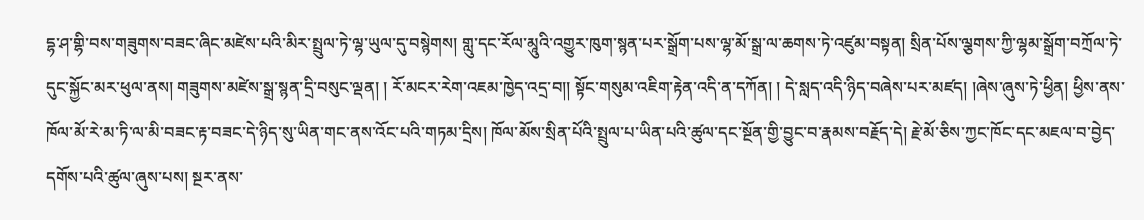དྷ་ཤ་གྷི་བས་གཟུགས་བཟང་ཞིང་མཛེས་པའི་མིར་སྤྲུལ་ཏེ་ལྷ་ཡུལ་དུ་བསྙེགས། གླུ་དང་རོལ་མཱུའི་འགྱུར་ཁུག་སྙན་པར་སྒྲོག་པས་ལྷ་མོ་སྒྲ་ལ་ཆགས་ཏེ་འཛུམ་བསྟན། སྲིན་པོས་ལྕགས་ཀྱི་ལྷམ་སྒྲོག་བཀྲོལ་ཏེ་དུང་སྐྱོང་མར་ཕུལ་ནས། གཟུགས་མཛེས་སྒྲ་སྙན་དྲི་བསུང་ལྡན། ། རོ་མངར་རེག་འཇམ་ཁྱེད་འདྲ་བ།། སྟོང་གསུམ་འཇིག་རྟེན་འདི་ན་དཀོན། ། དེ་སླད་འདི་ཉིད་བཞེས་པར་མཛད། །ཞེས་ཞུས་ཏེ་ཕྱིན། ཕྱིས་ནས་ཁོལ་མོ་རེ་མ་ཏི་ལ་མི་བཟང་རྟ་བཟང་དེ་ཉིད་སུ་ཡིན་གང་ནས་འོང་པའི་གཏམ་དྲིས། ཁོལ་མོས་སྲིན་པོའི་སྤྲུལ་པ་ཡིན་པའི་ཚུལ་དང་སྔོན་གྱི་བྱུང་བ་རྣམས་བརྗོད་དེ། རྗེ་མོ་ཅིས་ཀྱང་ཁོང་དང་མཇལ་བ་བྱེད་དགོས་པའི་ཚུལ་ཞུས་པས། སྔར་ནས་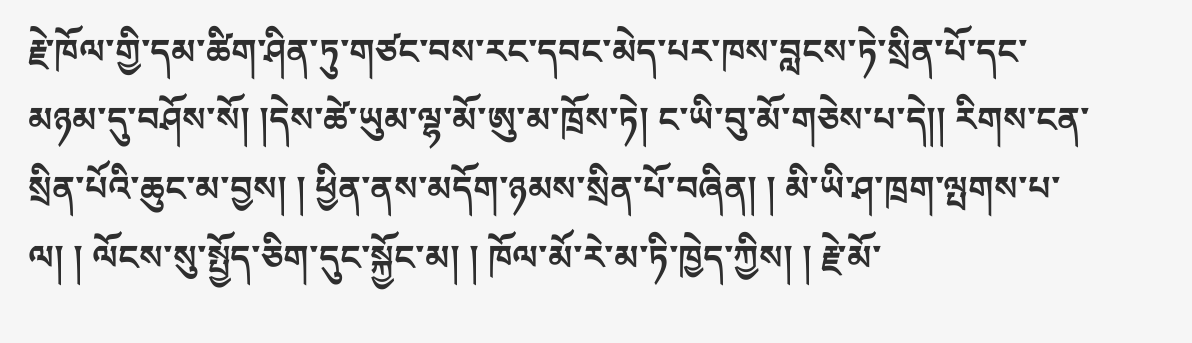རྗེ་ཁོལ་གྱི་དམ་ཚིག་ཤིན་ཏུ་གཙང་བས་རང་དབང་མེད་པར་ཁས་བླངས་ཏེ་སྲིན་པོ་དང་མཉམ་དུ་བཤོས་སོ། །དེས་ཚེ་ཡུམ་ལྷ་མོ་ཨུ་མ་ཁྲོས་ཏེ། ང་ཡི་བུ་མོ་གཅེས་པ་དེ།། རིགས་ངན་སྲིན་པོའི་ཆུང་མ་བྱས། ། ཕྱིན་ནས་མདོག་ཉམས་སྲིན་པོ་བཞིན། ། མི་ཡི་ཤ་ཁྲག་ལྤགས་པ་ལ། ། ལོངས་སུ་སྤྱོད་ཅིག་དུང་སྐྱོང་མ། ། ཁོལ་མོ་རེ་མ་ཏི་ཁྱེད་ཀྱིས། ། རྗེ་མོ་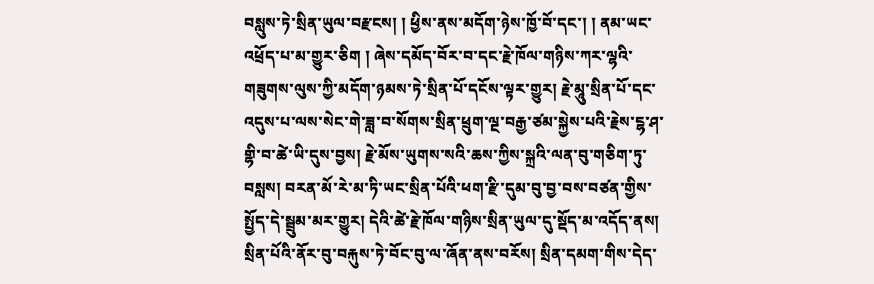བསླུས་ཏེ་སྲིན་ཡུལ་བརྫངས། ། ཕྱིས་ནས་མདོག་ཉེས་ཁྱོ་བོ་དང་། ། ནམ་ཡང་འཕྲོད་པ་མ་གྱུར་ཅིག ། ཞེས་དམོད་བོར་བ་དང་རྗེ་ཁོལ་གཉིས་ཀར་ལྷའི་གཟུགས་ལུས་ཀྱི་མདོག་ཉམས་ཏེ་སྲིན་པོ་དངོས་ལྟར་གྱུར། རྗེ་མཱུ་སྲིན་པོ་དང་འདུས་པ་ལས་སེང་གེ་ཟླ་བ་སོགས་སྲིན་ཕྲུག་ལྔ་བརྒྱ་ཙམ་སྐྱེས་པའི་རྗེས་ངྷ་ཤ་གྷི་བ་ཚེ་ཡི་དུས་བྱས། རྗེ་མོས་ཡུགས་སའི་ཆས་ཀྱིས་སྐྲའི་ལན་བུ་གཅིག་ཏུ་བསླས། བརན་མོ་རེ་མ་ཏི་ཡང་སྲིན་པོའི་ཕག་རྫི་དུམ་བུ་བྱ་བས་བཙན་གྱིས་སྤྱོད་དེ་སྦྲུམ་མར་གྱུར། དེའི་ཚེ་རྗེ་ཁོལ་གཉིས་སྲིན་ཡུལ་དུ་སྡོད་མ་འདོད་ནས། སྲིན་པོའི་ནོར་བུ་བརྐུས་ཏེ་བོང་བུ་ལ་ཞོན་ནས་བརོས། སྲིན་དམག་གིས་དེད་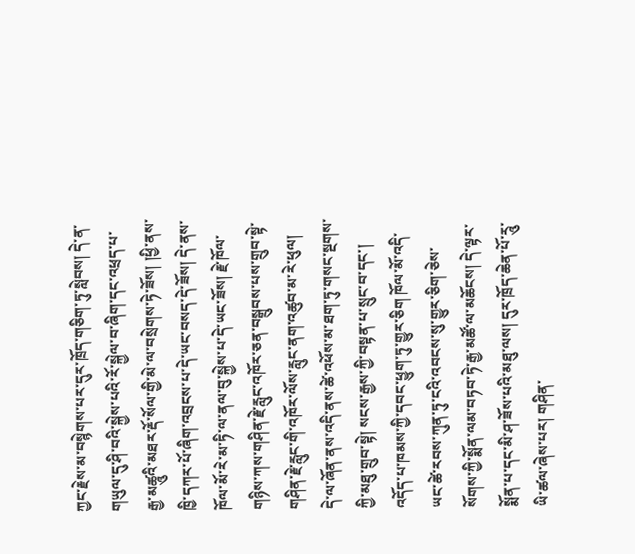ཀྱང་རྗེས་མ་བསྙེགས་པར་དུར་ཁྲོད་གཅིག་ཏུ་སླེབས། དེ་ན་གཡུལ་དུ་ཤི་བའི་སྐྱེས་པའི་རོ་སྐྱེལ་བ་ཞིག་དང་འཕྲད་པ་རྒྱ་མཚཱུའི་མཐར་རྡོ་སོལ་གྱི་མེ་ལ་བསྲེགས་ཏེ་ཟོས། །ཕྱི་ནས་ཁྱི་དཀར་པོ་ཞིག་འབྲངས་པ་དེ་ཡང་བསད་དེ་ཟོས། དེ་ནས་ཁོལ་མོ་རེ་མ་ཏི་ལ་ནལ་བུ་སྐྱེས་པ་དེ་ཡང་ཟོས། རྗེ་ཁོལ་གཉིས་ཀས་གཤིན་རྗེ་རླུང་འཁོར་ཅན་བསྒྲུབས་པས་གྲུབ་སྟེ་གཤིན་རྗེ་རླུང་གི་འཁོར་ལོས་རླུང་ནག་འཚུབ་མ་རེ་ཕུལ། དེ་ལ་ཞོན་ནས་འདི་ནས་ཚེ་འཕོས་མ་ཐག་ཏུ་གསང་སྔགས་ཀྱི་མཐུ་གྲུབ་སྟེ། སངས་རྒྱས་ཀྱི་བསྟན་པ་སྲུང་བ་དང་། འདོད་པ་ཁམས་ཀྱི་དབང་ཕྱུག་ཏུ་གྱུར་ཅིག ཁོལ་མོ་འདི་ཡང་ཚེ་རབས་ཀུན་ཏུ་ངའི་འབངས་སུ་གྱུར་ཅིག་ཅེས་སོགས་ཀྱི་སྨོན་ལམ་བཏབ་ཏེ་རྒྱ་མཚོ་ལ་མཆོངས། དེ་ལྟར་སྨོན་པ་དང་མི་ཤ་ཟོས་པའི་མཐུ་ལས། དུར་ཁྲོད་ཆེན་པོ་རཱུ་ཡི་ཚལ་ཞེས་པར། གཤིན་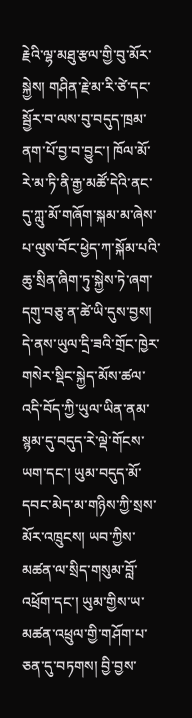རྗེའི་ལྷ་མཐུ་རྩལ་གྱི་བུ་མོར་སྐྱེས། གཤིན་རྗེ་མ་རི་ཙེ་དང་སྦྱོར་བ་ལས་བུ་བདུད་ཁྲམ་ནག་པོ་བྱ་བ་བྱུང་། ཁོལ་མོ་རེ་མ་ཏི་ནི་རྒྱ་མཚོ་དེའི་ནང་དུ་ཀླུ་མོ་གཞོག་སྐམ་མ་ཞེས་པ་ལུས་བོང་ཕྱེད་ཀ་སྐོམ་པའི་ཆུ་སྲིན་ཞིག་ཏུ་སྐྱེས་ཏེ་ཞག་དགུ་བཅུ་ན་ཚེ་ཡི་དུས་བྱས། དེ་ནས་ཡུལ་དྲི་ཟའི་གྲོང་ཁྱེར་གསེར་སྡིང་སྐྱེད་མོས་ཚལ་འདི་བོད་ཀྱི་ཡུལ་ཡིན་ནམ་སྙམ་དུ་བདུད་རེ་ལྡེ་གོངས་ཡག་དང་། ཡུམ་བདུད་མོ་དབང་མེད་མ་གཉིས་ཀྱི་སྲས་མོར་འཁྲུངས། ཡབ་ཀྱིས་མཚན་ལ་སྲིད་གསུམ་བློ་འཕྲོག་དང་། ཡུམ་གྱིས་ཡ་མཚན་འཕྲུལ་གྱི་གཤོག་པ་ཅན་དུ་བཏགས། བྱི་བྱས་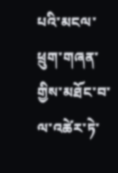པའི་མངལ་ཕྲུག་གཞན་གྱིས་མཐོང་བ་ལ་འཚེར་ཏེ་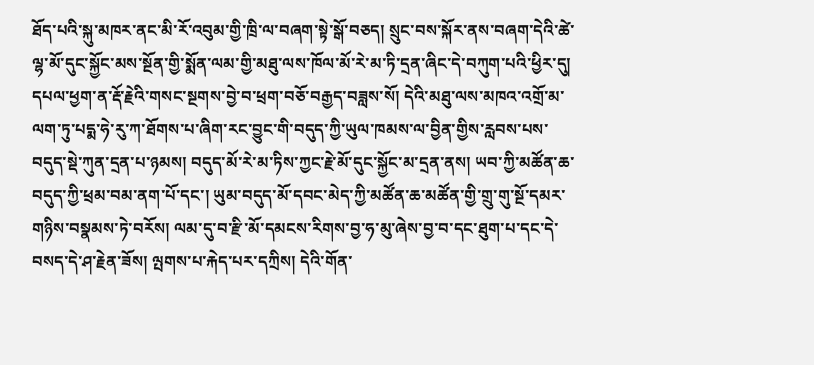ཐོད་པའི་སྐུ་མཁར་ནང་མི་རོ་འབུམ་གྱི་ཁྲི་ལ་བཞག་སྟེ་སྒོ་བཅད། སྲུང་བས་སྐོར་ནས་བཞག་དེའི་ཚེ་ལྷ་མོ་དུང་སྐྱོང་མས་སྔོན་གྱི་སྨོན་ལམ་གྱི་མཐུ་ལས་ཁོལ་མོ་རེ་མ་ཏི་དྲན་ཞིང་དེ་བཀུག་པའི་ཕྱིར་དུ། དཔལ་ཕྱག་ན་རྡོ་རྗེའི་གསང་སྔགས་བྱེ་བ་ཕྲག་བཅོ་བརྒྱད་བཟླས་སོ། དེའི་མཐུ་ལས་མཁའ་འགྲོ་མ་ལག་ཏུ་པདྨ་ཧེ་རུ་ཀ་ཐོགས་པ་ཞིག་རང་བྱུང་གི་བདུད་ཀྱི་ཡུལ་ཁམས་ལ་བྱིན་གྱིས་རླབས་པས་བདུད་སྡེ་ཀུན་དྲན་པ་ཉམས། བདུད་མོ་རེ་མ་ཏིས་ཀྱང་རྗེ་མོ་དུང་སྐྱོང་མ་དྲན་ནས། ཡབ་ཀྱི་མཚོན་ཆ་བདུད་ཀྱི་ཕྲམ་བམ་ནག་པོ་དང་། ཡུམ་བདུད་མོ་དབང་མེད་ཀྱི་མཚོན་ཆ་མཚོན་གྱི་གྲུ་གུ་སྔོ་དམར་གཉིས་བསྣམས་ཏེ་བརོས། ལམ་དུ་བ་རྫི་མོ་དམངས་རིགས་བྱ་ཧ་མུ་ཞེས་བྱ་བ་དང་ཐུག་པ་དང་དེ་བསད་དེ་ཤ་རྗེན་ཟོས། ལྤགས་པ་རྐེད་པར་དཀྲིས། དེའི་གོན་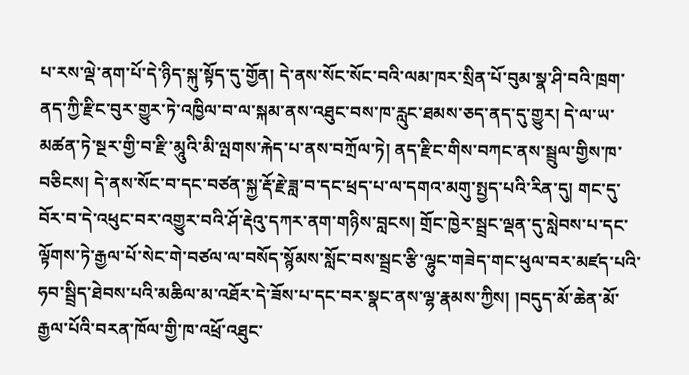པ་རས་ལྡེ་ནག་པོ་དེ་ཉིད་སྐུ་སྟོད་དུ་གྱོན། དེ་ནས་སོང་སོང་བའི་ལམ་ཁར་སྲིན་པོ་བུམ་སྣ་ཤི་བའི་ཁྲག་ནད་ཀྱི་རྫིང་བུར་གྱུར་ཏེ་འཁྱིལ་བ་ལ་སྐམ་ནས་འཐུང་བས་ཁ་རླུང་ཐམས་ཅད་ནད་དུ་གྱུར། དེ་ལ་ཡ་མཚན་ཏེ་སྔར་གྱི་བ་རྫི་མཱུའི་མི་ལྤགས་རྐེད་པ་ནས་བཀྲོལ་ཏེ། ནད་རྫིང་གིས་བཀང་ནས་སྦྲུལ་གྱིས་ཁ་བཅིངས། དེ་ནས་སོང་བ་དང་བཙན་སྐྱ་རྡོ་རྗེ་ཟླ་བ་དང་ཕྲད་པ་ལ་དགའ་མགུ་སྤྱད་པའི་རིན་དུ། གང་དུ་བོར་བ་དེ་འཕུང་བར་འགྱུར་བའི་ཤོ་རྡེའུ་དཀར་ནག་གཉིས་བླངས། གྲོང་ཁྱེར་སྦྲང་ལྡན་དུ་སླེབས་པ་དང་ལྟོགས་ཏེ་རྒྱལ་པོ་སེང་གེ་བཙལ་ལ་བསོད་སྙོམས་སློང་བས་སྦྲང་རྩི་ལྷུང་གཟེད་གང་ཕུལ་བར་མཛད་པའི་ཧབ་སྦྲིད་ཐེབས་པའི་མཆིལ་མ་འཐོར་དེ་ཟོས་པ་དང་བར་སྣང་ནས་ལྷ་རྣམས་ཀྱིས། །བདུད་མོ་ཆེན་མོ་རྒྱལ་པོའི་བརན་ཁོལ་གྱི་ཁ་འཕྲོ་འཐུང་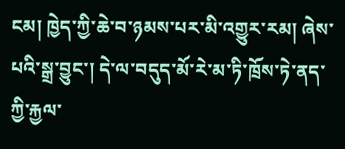ངམ། ཁྱེད་ཀྱི་ཆེ་བ་ཉམས་པར་མི་འགྱུར་རམ། ཞེས་པའི་སྒྲ་བྱུང་། དེ་ལ་བདུད་མོ་རེ་མ་ཏི་ཁྲོས་ཏེ་ནད་ཀྱི་རྐྱལ་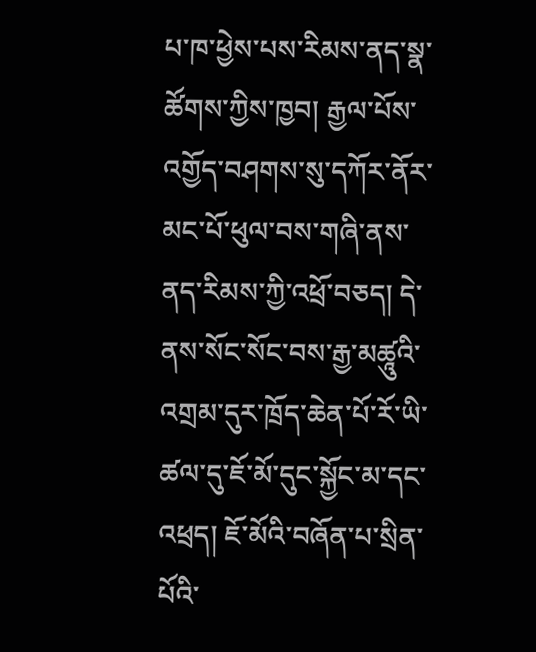པ་ཁ་ཕྱེས་པས་རིམས་ནད་སྣ་ཚོགས་ཀྱིས་ཁྱབ། རྒྱལ་པོས་འགྱོད་བཤགས་སུ་དཀོར་ནོར་མང་པོ་ཕུལ་བས་གཞི་ནས་ནད་རིམས་ཀྱི་འཕྲོ་བཅད། དེ་ནས་སོང་སོང་བས་རྒྱ་མཚཱུའི་འགྲམ་དུར་ཁྲོད་ཆེན་པོ་རོ་ཡི་ཚལ་དུ་ཇོ་མོ་དུང་སྐྱོང་མ་དང་འཕྲད། ཇོ་མོའི་བཞོན་པ་སྲིན་པོའི་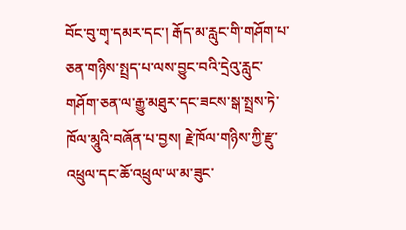བོང་བུ་གྭ་དམར་དང་། རྒོད་མ་རླུང་གི་གཤོག་པ་ཅན་གཉིས་སྤྲད་པ་ལས་བྱུང་བའི་དྲེའུ་རླུང་གཤོག་ཅན་ལ་རྒྱུ་མཐུར་དང་ཟངས་སྒ་སྤྲས་ཏེ་ཁོལ་མཱུའི་བཞོན་པ་བྱས། རྗེ་ཁོལ་གཉིས་ཀྱི་རྫུ་འཕྲུལ་དང་ཆོ་འཕྲུལ་ཡ་མ་ཟུང་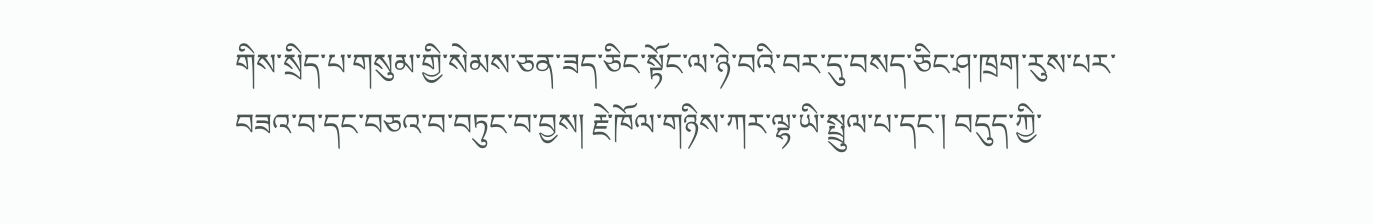གིས་སྲིད་པ་གསུམ་གྱི་སེམས་ཅན་ཟད་ཅིང་སྟོང་ལ་ཉེ་བའི་བར་དུ་བསད་ཅིང་ཤ་ཁྲག་རུས་པར་བཟའ་བ་དང་བཅའ་བ་བཏུང་བ་བྱས། རྗེ་ཁོལ་གཉིས་ཀར་ལྷ་ཡི་སྤྲུལ་པ་དང་། བདུད་ཀྱི་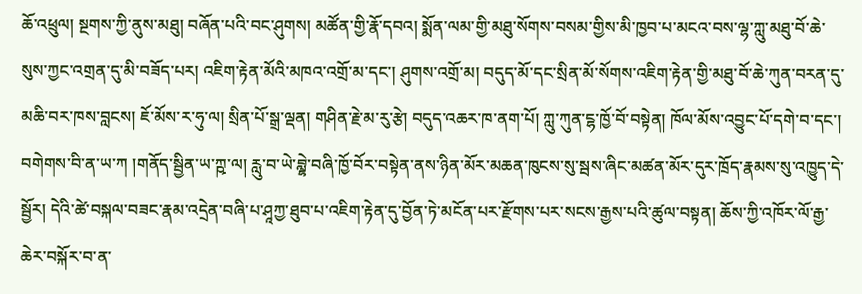ཆོ་འཕྲུལ། སྔགས་ཀྱི་ནུས་མཐུ། བཞོན་པའི་བང་ཤུགས། མཚོན་གྱི་རྣོ་དབའ། སྨོན་ལམ་གྱི་མཐུ་སོགས་བསམ་གྱིས་མི་ཁྱབ་པ་མངའ་བས་ལྷ་ཀླུ་མཐུ་བོ་ཆེ་སུས་ཀྱང་འགྲན་དུ་མི་བཟོད་པར། འཇིག་རྟེན་མོའི་མཁའ་འགྲོ་མ་དང་། ཤུགས་འགྲོ་མ། བདུད་མོ་དང་སྲིན་མོ་སོགས་འཇིག་རྟེན་གྱི་མཐུ་བོ་ཆེ་ཀུན་བརན་དུ་མཆི་བར་ཁས་བླངས། ཇོ་མོས་ར་ཧུ་ལ། སྲིན་པོ་སྒྲ་ལྡན། གཤིན་རྗེ་མ་རུ་རྩེ། བདུད་འཆར་ཁ་ནག་པོ། ཀླུ་ཀུན་ངྷ་ཁྱོ་བོ་བསྟེན། ཁོལ་མོས་འབྱུང་པོ་དགེ་བ་དང་། བགེགས་བི་ན་ཡ་ཀ །གནོད་སྦྱིན་ཡ་ཀྵ་ལ། རླུ་བ་ཡེ་བླྷེ་བཞི་ཁྱོ་བོར་བསྟེན་ནས་ཉིན་མོར་མཆན་ཁུངས་སུ་སྦས་ཞིང་མཚན་མོར་དུར་ཁྲོད་རྣམས་སུ་འཁྱུད་དེ་སྦྱོར། དེའི་ཚེ་བསྐལ་བཟང་རྣམ་འདྲེན་བཞི་པ་ཤཱཀྱ་ཐུབ་པ་འཇིག་རྟེན་དུ་བྱོན་ཏེ་མངོན་པར་རྫོགས་པར་སངས་རྒྱས་པའི་ཚུལ་བསྟན། ཆོས་ཀྱི་འཁོར་ལོ་རྒྱ་ཆེར་བསྐོར་བ་ན་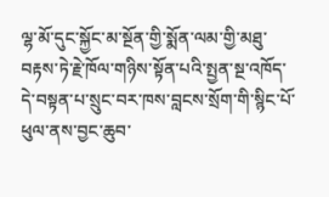ལྷ་མོ་དུང་སྐྱོང་མ་སྔོན་གྱི་སྨོན་ལམ་གྱི་མཐུ་བརྟས་ཏེ་རྗེ་ཁོལ་གཉིས་སྟོན་པའི་སྤྱན་སྔ་འཁོད་དེ་བསྟན་པ་སྲུང་བར་ཁས་བླངས་སྲོག་གི་སྙིང་པོ་ཕུལ་ནས་བྱང་ཆུབ་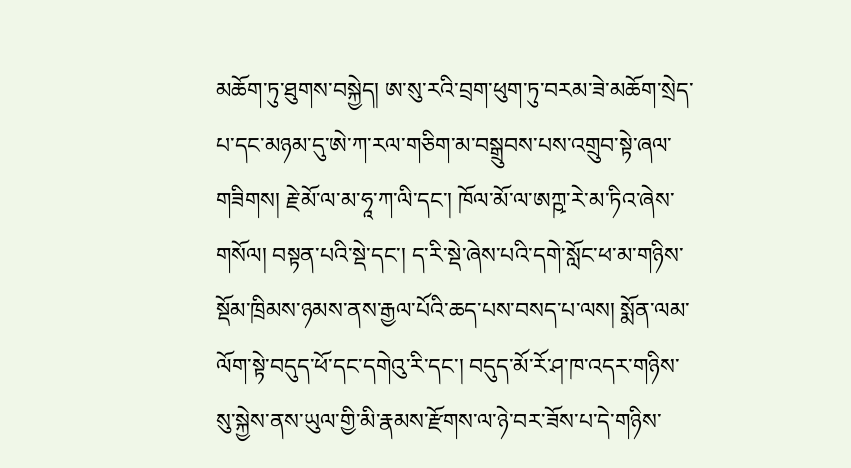མཆོག་ཏུ་ཐུགས་བསྐྱེད། ཨ་སུ་རའི་བྲག་ཕུག་ཏུ་བརམ་ཟེ་མཆོག་སྲེད་པ་དང་མཉམ་དུ་ཨེ་ཀ་རལ་གཅིག་མ་བསྒྲུབས་པས་འགྲུབ་སྟེ་ཞལ་གཟིགས། རྗེ་མོ་ལ་མ་ཧཱ་ཀ་ལི་དང་། ཁོལ་མོ་ལ་ཨཀྵ་རེ་མ་ཏིའ་ཞེས་གསོལ། བསྟན་པའི་སྡེ་དང་། ད་རི་སྡེ་ཞེས་པའི་དགེ་སློང་ཕ་མ་གཉིས་སྡོམ་ཁྲིམས་ཉམས་ནས་རྒྱལ་པོའི་ཆད་པས་བསད་པ་ལས། སྨོན་ལམ་ལོག་སྟེ་བདུད་ཕོ་དང་དགེའུ་རི་དང་། བདུད་མོ་རོ་ཤ་ཁ་འདར་གཉིས་སུ་སྐྱེས་ནས་ཡུལ་གྱི་མི་རྣམས་རྫོགས་ལ་ཉེ་བར་ཟོས་པ་དེ་གཉིས་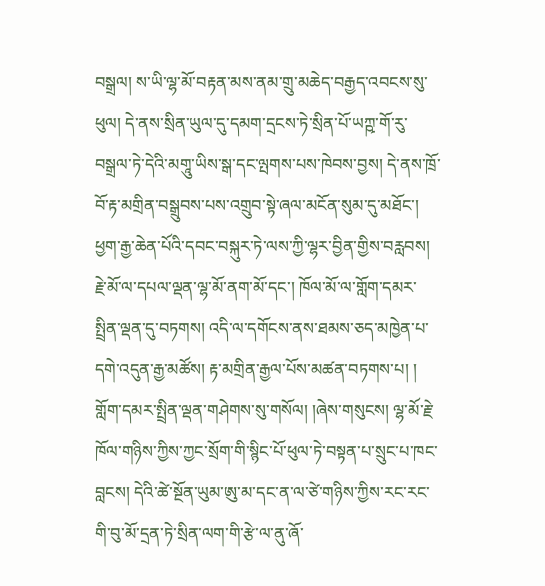བསྒྲལ། ས་ཡི་ལྷ་མོ་བརྟན་མས་ནམ་གྲུ་མཆེད་བརྒྱད་འབངས་སུ་ཕུལ། དེ་ནས་སྲིན་ཡུལ་དུ་དམག་དྲངས་ཏེ་སྲིན་པོ་ཡཀྵ་གོ་རུ་བསྒྲལ་ཏེ་དེའི་མགཱུ་ཡིས་སྒ་དང་ལྤགས་པས་ཁེབས་བྱས། དེ་ནས་ཁྲོ་བོ་རྟ་མགྲིན་བསྒྲུབས་པས་འགྲུབ་སྟེ་ཞལ་མངོན་སུམ་དུ་མཐོང་། ཕྱག་རྒྱ་ཆེན་པོའི་དབང་བསྐུར་ཏེ་ལས་ཀྱི་ལྷར་བྱིན་གྱིས་བརླབས། རྗེ་མོ་ལ་དཔལ་ལྡན་ལྷ་མོ་ནག་མོ་དང་། ཁོལ་མོ་ལ་གློག་དམར་སྤྲིན་ལྡན་དུ་བཏགས། འདི་ལ་དགོངས་ནས་ཐམས་ཅད་མཁྱེན་པ་དགེ་འདུན་རྒྱ་མཚོས། རྟ་མགྲིན་རྒྱལ་པོས་མཚན་བཏགས་པ། ། གློག་དམར་སྤྲིན་ལྡན་གཤེགས་སུ་གསོལ། །ཞེས་གསུངས། ལྷ་མོ་རྗེ་ཁོལ་གཉིས་ཀྱིས་ཀྱང་སྲོག་གི་སྙིང་པོ་ཕུལ་ཏེ་བསྟན་པ་སྲུང་པ་ཁང་བླངས། དེའི་ཚེ་སྔོན་ཡུམ་ཨུ་མ་དང་ན་ལ་ཙེ་གཉིས་ཀྱིས་རང་རང་གི་བུ་མོ་དྲན་ཏེ་སྲིན་ལག་གི་རྩེ་ལ་ནུ་ཞོ་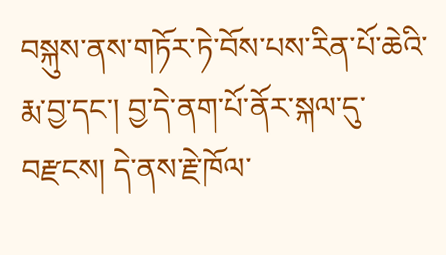བསྐུས་ནས་གཏོར་ཏེ་བོས་པས་རིན་པོ་ཆེའི་རྨ་བྱ་དང་། བྱ་དེ་ནག་པོ་ནོར་སྐལ་དུ་བརྫངས། དེ་ནས་རྗེ་ཁོལ་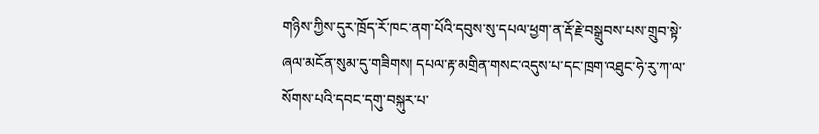གཉིས་ཀྱིས་དུར་ཁྲོད་རོ་ཁང་ནག་པོའི་དབུས་སུ་དཔལ་ཕྱག་ན་རྡོ་རྗེ་བསྒྲུབས་པས་གྲུབ་སྟེ་ཞལ་མངོན་སུམ་དུ་གཟིགས། དཔལ་རྟ་མགྲིན་གསང་འདུས་པ་དང་ཁྲག་འཐུང་ཧེ་རུ་ཀ་ལ་སོགས་པའི་དབང་དགུ་བསྐུར་པ་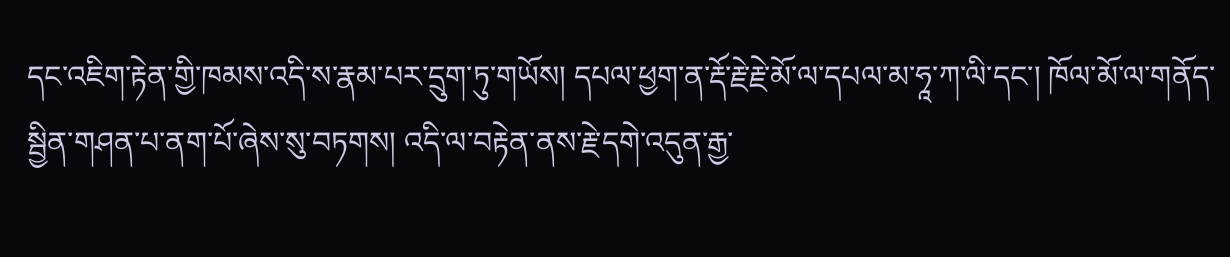དང་འཇིག་རྟེན་གྱི་ཁམས་འདི་ས་རྣམ་པར་དྲུག་ཏུ་གཡོས། དཔལ་ཕྱག་ན་རྡོ་རྗེ་རྗེ་མོ་ལ་དཔལ་མ་ཧཱ་ཀ་ལི་དང་། ཁོལ་མོ་ལ་གནོད་སྦྱིན་གཤན་པ་ནག་པོ་ཞེས་སུ་བཏགས། འདི་ལ་བརྟེན་ནས་རྗེ་དགེ་འདུན་རྒྱ་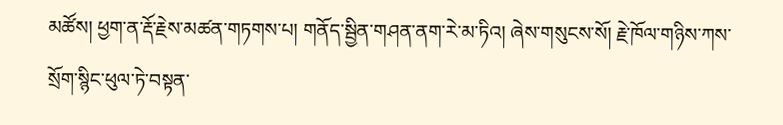མཚོས། ཕྱག་ན་རྡོ་རྗེས་མཚན་གཏགས་པ། གནོད་སྦྱིན་གཤན་ནག་རེ་མ་ཏིའ། ཞེས་གསུངས་སོ། རྗེ་ཁོལ་གཉིས་ཀས་སྲོག་སྙིང་ཕུལ་ཏེ་བསྟན་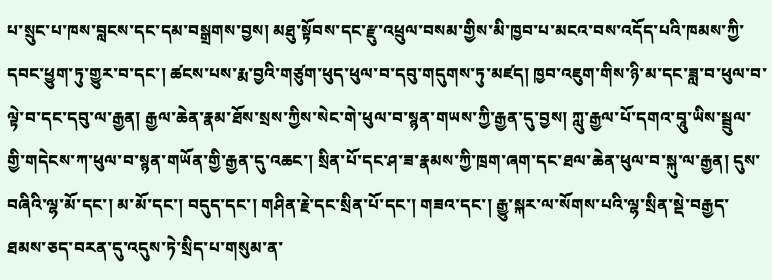པ་སྲུང་པ་ཁས་བླངས་དང་དམ་བསྒྲགས་བྱས། མཐུ་སྟོབས་དང་རྫུ་འཕྲུལ་བསམ་གྱིས་མི་ཁྱབ་པ་མངའ་བས་འདོད་པའི་ཁམས་ཀྱི་དབང་ཕྱུག་ཏུ་གྱུར་བ་དང་། ཚངས་པས་རྨ་བྱའི་གཙུག་ཕུད་ཕུལ་བ་དབུ་གདུགས་ཏུ་མཛད། ཁྱབ་འཇུག་གིས་ཉི་མ་དང་ཟླ་བ་ཕུལ་བ་ལྟེ་བ་དང་དབུ་ལ་རྒྱན། རྒྱལ་ཆེན་རྣམ་ཐོས་སྲས་ཀྱིས་སེང་གེ་ཕུལ་བ་སྙན་གཡས་ཀྱི་རྒྱན་དུ་བྱས། ཀླུ་རྒྱལ་པོ་དགའ་བཱུ་ཡིས་སྦྲུལ་གྱི་གདེངས་ཀ་ཕུལ་བ་སྙན་གཡོན་གྱི་རྒྱན་དུ་འཆང་། སྲིན་པོ་དང་ཤ་ཟ་རྣམས་ཀྱི་ཁྲག་ཞག་དང་ཐལ་ཆེན་ཕུལ་བ་སྐུ་ལ་རྒྱན། དུས་བཞིའི་ལྷ་མོ་དང་། མ་མོ་དང་། བདུད་དང་། གཤིན་རྗེ་དང་སྲིན་པོ་དང་། གཟའ་དང་། རྒྱུ་སྐར་ལ་སོགས་པའི་ལྷ་སྲིན་སྡེ་བརྒྱད་ཐམས་ཅད་བརན་དུ་འདུས་ཏེ་སྲིད་པ་གསུམ་ན་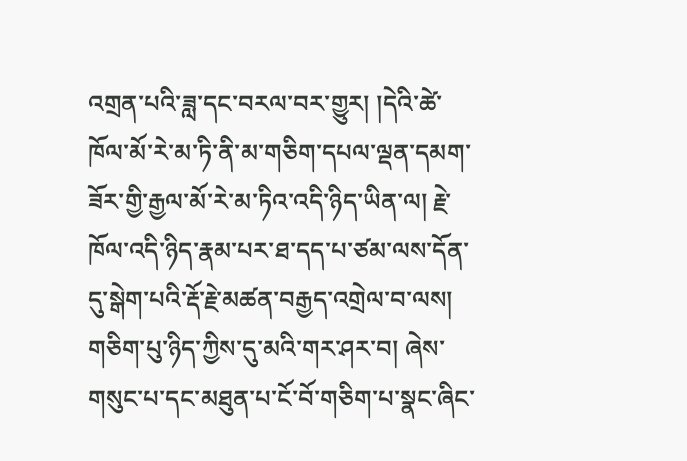འགྲན་པའི་ཟླ་དང་བརལ་བར་གྱུར། །དེའི་ཚེ་ཁོལ་མོ་རེ་མ་ཏི་ནི་མ་གཅིག་དཔལ་ལྡན་དམག་ཟོར་གྱི་རྒྱལ་མོ་རེ་མ་ཏིའ་འདི་ཉིད་ཡིན་ལ། རྗེ་ཁོལ་འདི་ཉིད་རྣམ་པར་ཐ་དད་པ་ཙམ་ལས་དོན་དུ་སྒེག་པའི་རྡོ་རྗེ་མཚན་བརྒྱད་འགྲེལ་བ་ལས། གཅིག་པུ་ཉིད་ཀྱིས་དུ་མའི་གར་ཤར་བ། ཞེས་གསུང་པ་དང་མཐུན་པ་ངོ་བོ་གཅིག་པ་སྣང་ཞིང་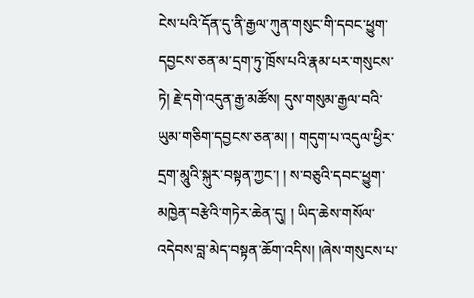ངེས་པའི་དོན་དུ་ནི་རྒྱལ་ཀུན་གསུང་གི་དབང་ཕྱུག་དབྱངས་ཅན་མ་དྲག་ཏུ་ཁྲོས་པའི་རྣམ་པར་གསུངས་ཏེ། རྗེ་དགེ་འདུན་རྒྱ་མཚོས། དུས་གསུམ་རྒྱལ་བའི་ཡུམ་གཅིག་དབྱངས་ཅན་མ། ། གདུག་པ་འདུལ་ཕྱིར་དྲག་མཱུའི་སྐུར་བསྟན་ཀྱང་། ། ས་བཅུའི་དབང་ཕྱུག་མཁྱེན་བརྩེའི་གཏེར་ཆེན་དུ། ། ཡིད་ཆེས་གསོལ་འདེབས་བླ་མེད་བསྟན་ཆོག་འདིས། །ཞེས་གསུངས་པ་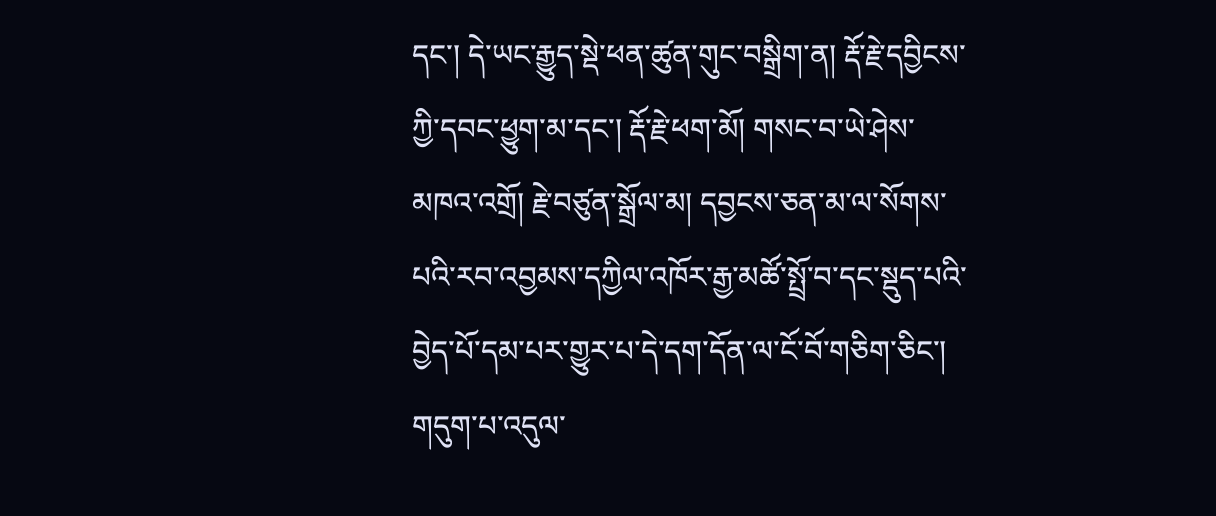དང་། དེ་ཡང་རྒྱུད་སྡེ་ཕན་ཚུན་གུང་བསྒྲིག་ན། རྡོ་རྗེ་དབྱིངས་ཀྱི་དབང་ཕྱུག་མ་དང་། རྡོ་རྗེ་ཕག་མོ། གསང་བ་ཡེ་ཤེས་མཁའ་འགྲོ། རྗེ་བཙུན་སྒྲོལ་མ། དབྱངས་ཅན་མ་ལ་སོགས་པའི་རབ་འབྱམས་དཀྱིལ་འཁོར་རྒྱ་མཚོ་སྤྲོ་བ་དང་སྡུད་པའི་བྱེད་པོ་དམ་པར་གྱུར་པ་དེ་དག་དོན་ལ་ངོ་བོ་གཅིག་ཅིང་། གདུག་པ་འདུལ་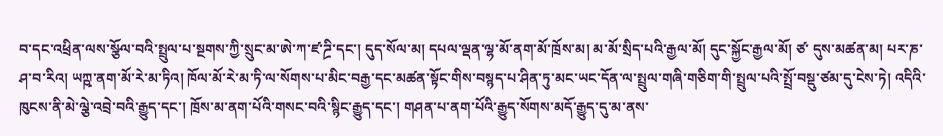བ་དང་འཕྲིན་ལས་སྩོལ་བའི་སྤྲུལ་པ་སྔགས་ཀྱི་སྲུང་མ་ཨེ་ཀ་ཛ་ཌྲི་དང་། དུད་སོལ་མ། དཔལ་ལྡན་ལྷ་མོ་ནག་མོ་ཁྲོས་མ། མ་མོ་སྲིད་པའི་རྒྱལ་མོ། དུང་སྐྱོང་རྒྱལ་མོ། ཙ་ དུས་མཚན་མ། པར་ཎ་ཤ་བ་རིའ། ཡཀྵ་ནག་མོ་རེ་མ་ཏིའ། ཁོལ་མོ་རེ་མ་ཏི་ལ་སོགས་པ་མིང་བརྒྱ་དང་མཚན་སྟོང་གིས་བསྙད་པ་ཤིན་ཏུ་མང་ཡང་དོན་ལ་སྤྲུལ་གཞི་གཅིག་གི་སྤྲུལ་པའི་སྤྲོ་བསྡུ་ཙམ་དུ་ངེས་ཏེ། འདིའི་ཁུངས་ནི་མེ་ལྕེ་འབྲེ་བའི་རྒྱུད་དང་། ཁྲོས་མ་ནག་པོའི་གསང་བའི་སྙིང་རྒྱུད་དང་། གཤན་པ་ནག་པོའི་རྒྱུད་སོགས་མདོ་རྒྱུད་དུ་མ་ནས་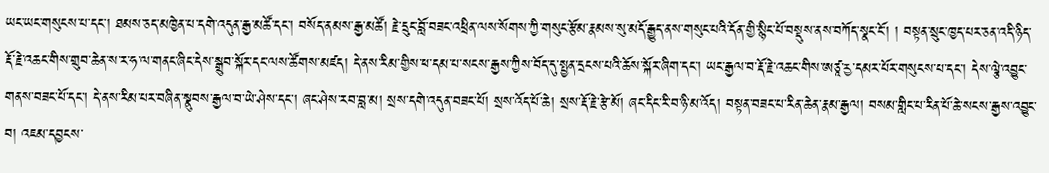ཡང་ཡང་གསུངས་པ་དང་། ཐམས་ཅད་མཁྱེན་པ་དགེ་འདུན་རྒྱ་མཚོ་དང་། བསོད་ནམས་རྒྱ་མཚོ། རྗེ་དྲུང་བློ་བཟང་འཕྲིན་ལས་སོགས་ཀྱི་གསུང་རྩོམ་རྣམས་སུ་མདོ་རྒྱུད་ནས་གསུང་པའི་དོན་གྱི་སྙིང་པོ་བསྡུས་ནས་བཀོད་སྣང་ངོ་། ། བསྟན་སྲུང་ཁྱད་པར་ཅན་འདི་ཉིད་རྡོ་རྗེ་འཆང་གིས་གྲུབ་ཆེན་ས་ར་ཧ་ལ་གནང་ཞིང་དེས་སྒྲུབ་སྐོར་དང་ལས་ཚོགས་མཛད། དེ་ནས་རིམ་གྱིས་ཕ་དམ་པ་སངས་རྒྱས་ཀྱིས་བོད་དུ་སྤྱན་དྲངས་པའི་ཆོས་སྐོར་ཞིག་དང་། ཡང་རྒྱལ་བ་རྡོ་རྗེ་འཆང་གིས་ཨཙཱ་རྱ་དམར་པོར་གསུངས་པ་དང་། དེས་ལྕེ་འབྱུང་གནས་བཟང་པོ་དང་། དེ་ནས་རིམ་པར་བཞིན་སྣུབས་རྒྱལ་བ་ཡེ་ཤེས་དང་། ཞང་ཤེས་རབ་བླ་མ། སྲས་དགེ་འདུན་བཟང་པོ། སྲས་འོད་པོ་ཆེ། སྲས་རྡོ་རྗེ་རྩེ་མོ། ཞང་དིང་རི་བ་ཉི་མ་འོད། བསྟན་བཟང་པ་རིན་ཆེན་རྣམ་རྒྱལ། བསམ་གླིང་པ་རིན་པོ་ཆེ་སངས་རྒྱས་འབྱུང་བ། འཇམ་དབྱངས་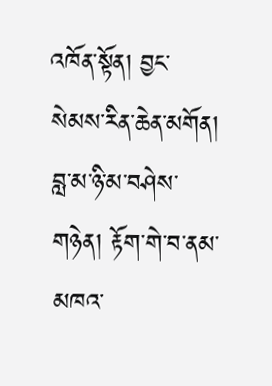འཁོན་སྟོན། བྱང་སེམས་རིན་ཆེན་མགོན། བླ་མ་ཉི་མ་བཤེས་གཉེན། རྟོག་གེ་བ་ནམ་མཁའ་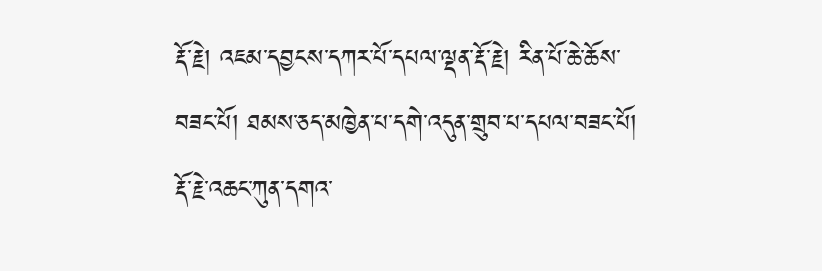རྡོ་རྗེ། འཇམ་དབྱངས་དཀར་པོ་དཔལ་ལྡན་རྡོ་རྗེ། རིན་པོ་ཆེ་ཆོས་བཟང་པོ། ཐམས་ཅད་མཁྱེན་པ་དགེ་འདུན་གྲུབ་པ་དཔལ་བཟང་པོ། རྡོ་རྗེ་འཆང་ཀུན་དགའ་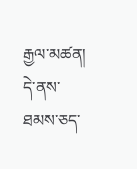རྒྱལ་མཚན། དེ་ནས་ཐམས་ཅད་